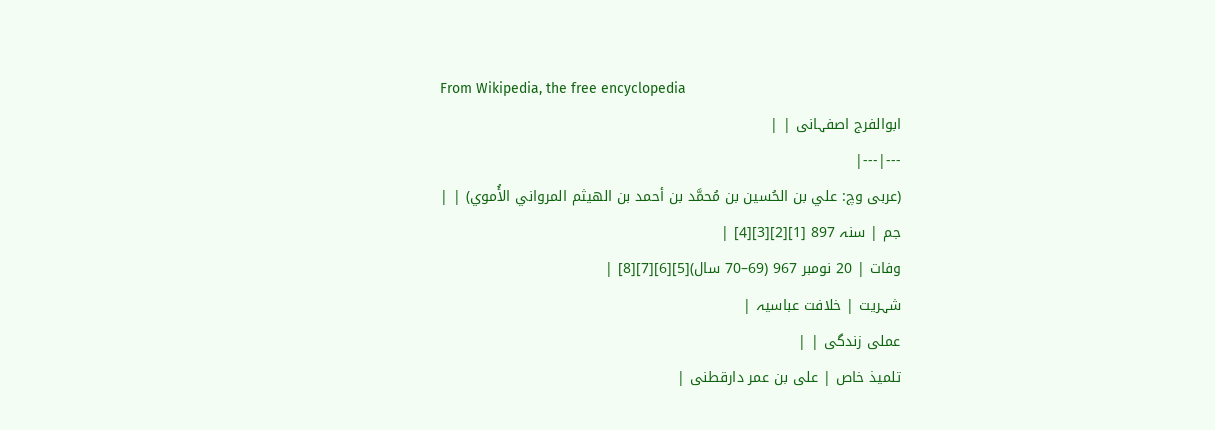From Wikipedia, the free encyclopedia
ابوالفرج اصفہانی | |
---|---|
(عربی وچ: علي بن الحُسين بن مُحمَّد بن أحمد بن الهيثم المرواني الأُموي) | |
جم | سنہ 897 [1][2][3][4] |
وفات | 20 نومبر 967 (69–70 سال)[5][6][7][8] |
شہریت | خلافت عباسیہ |
عملی زندگی | |
تلمیذ خاص | علی بن عمر دارقطنی |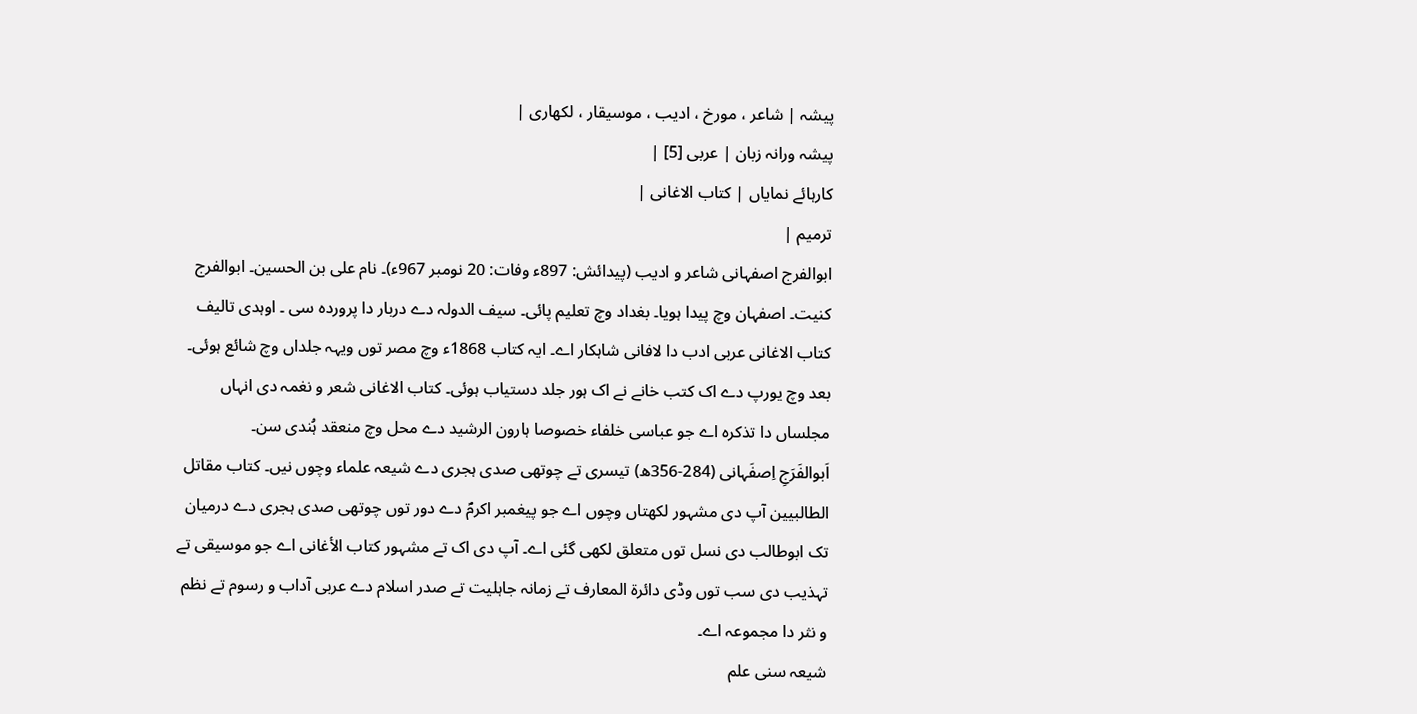پیشہ | شاعر ، مورخ ، ادیب ، موسیقار ، لکھاری |
پیشہ ورانہ زبان | عربی [5] |
کارہائے نمایاں | کتاب الاغانی |
ترمیم |
ابوالفرج اصفہانی شاعر و ادیب (پیدائش: 897ء وفات: 20 نومبر 967ء)۔ نام علی بن الحسین۔ ابوالفرج کنیت۔ اصفہان وچ پیدا ہويا۔ بغداد وچ تعلیم پائی۔ سیف الدولہ دے دربار دا پروردہ سی ۔ اوہدی تالیف کتاب الاغانی عربی ادب دا لافانی شاہکار اے۔ ایہ کتاب 1868ء وچ مصر توں ویہہ جلداں وچ شائع ہوئی۔ بعد وچ یورپ دے اک کتب خانے نے اک ہور جلد دستیاب ہوئی۔ کتاب الاغانی شعر و نغمہ دی انہاں مجلساں دا تذکرہ اے جو عباسی خلفاء خصوصا ہارون الرشید دے محل وچ منعقد ہُندی سن۔
اَبوالفَرَجِ اِصفَہانی (284-356ھ) تیسری تے چوتھی صدی ہجری دے شیعہ علماء وچوں نيں۔ کتاب مقاتل الطالبیین آپ دی مشہور لکھتاں وچوں اے جو پیغمبر اکرمؐ دے دور توں چوتھی صدی ہجری دے درمیان تک ابوطالب دی نسل توں متعلق لکھی گئی اے۔ آپ دی اک تے مشہور کتاب الأغانی اے جو موسیقی تے تہذیب دی سب توں وڈی دائرۃ المعارف تے زمانہ جاہلیت تے صدر اسلام دے عربی آداب و رسوم تے نظم و نثر دا مجموعہ اے۔
شیعہ سنی علم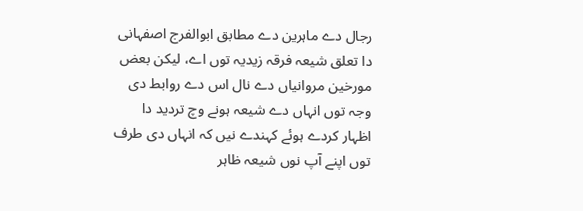رجال دے ماہرین دے مطابق ابوالفرج اصفہانی دا تعلق شیعہ فرقہ زیدیہ توں اے، لیکن بعض مورخین مروانیاں دے نال اس دے روابط دی وجہ توں انہاں دے شیعہ ہونے وچ تردید دا اظہار کردے ہوئے کہندے نيں کہ انہاں دی طرف توں اپنے آپ نوں شیعہ ظاہر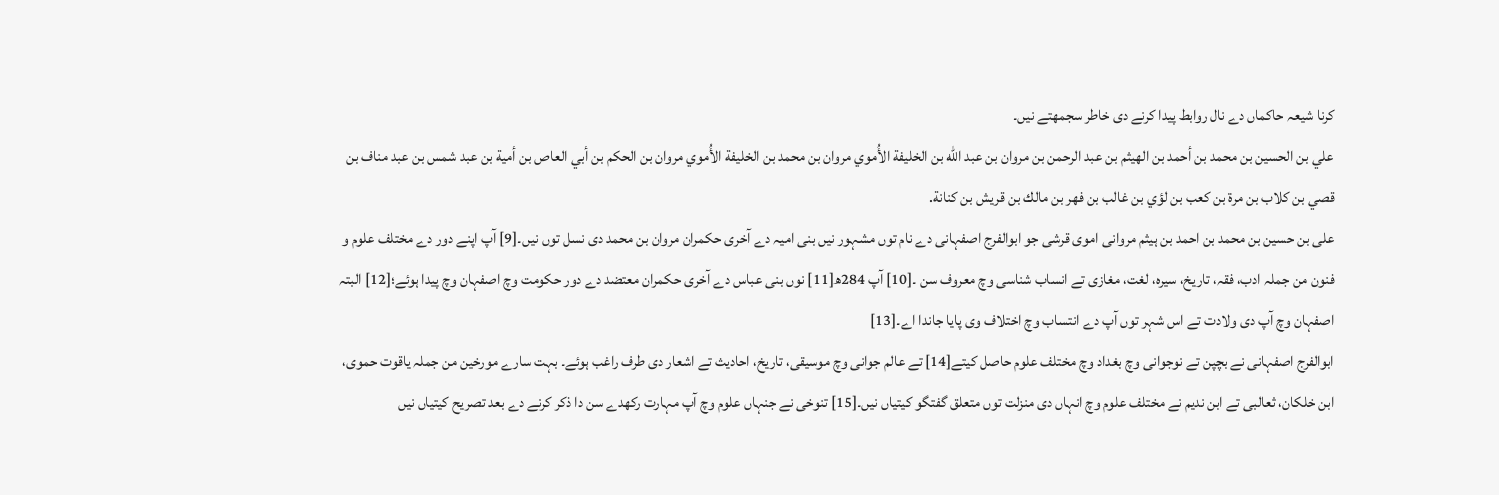کرنا شیعہ حاکماں دے نال روابط پیدا کرنے دی خاطر سجمھتے نيں۔
علي بن الحسين بن محمد بن أحمد بن الهيثم بن عبد الرحمن بن مروان بن عبد الله بن الخليفة الأُموي مروان بن محمد بن الخليفة الأُموي مروان بن الحكم بن أبي العاص بن أمية بن عبد شمس بن عبد مناف بن قصي بن كلاب بن مرة بن كعب بن لؤي بن غالب بن فهر بن مالك بن قریش بن كنانة.
علی بن حسین بن محمد بن احمد بن ہیثم مروانی اموی قرشی جو ابوالفرج اصفہانی دے نام توں مشہور نيں بنی امیہ دے آخری حکمران مروان بن محمد دی نسل توں نيں۔[9] آپ اپنے دور دے مختلف علوم و فنون من جملہ ادب، فقہ، تاریخ، سیرہ، لغت، مغازی تے انساب شناسی وچ معروف سن ۔[10] آپ 284ھ[11] نوں بنی عباس دے آخری حکمران معتضد دے دور حکومت وچ اصفہان وچ پیدا ہوئے؛[12] البتہ اصفہان وچ آپ دی ولادت تے اس شہر توں آپ دے انتساب وچ اختلاف وی پایا جاندا اے۔[13]
ابوالفرج اصفہانی نے بچپن تے نوجوانی وچ بغداد وچ مختلف علوم حاصل کيتے[14] تے عالم جوانی وچ موسیقی، تاریخ، احادیث تے اشعار دی طرف راغب ہوئے۔ بہت سارے مورخین من جملہ یاقوت حموی، ابن خلکان، ثعالبی تے ابن ندیم نے مختلف علوم وچ انہاں دی منزلت توں متعلق گفتگو کيتیاں نيں۔[15] تنوخی نے جنہاں علوم وچ آپ مہارت رکھدے سن دا ذکر کرنے دے بعد تصریح کيتیاں نيں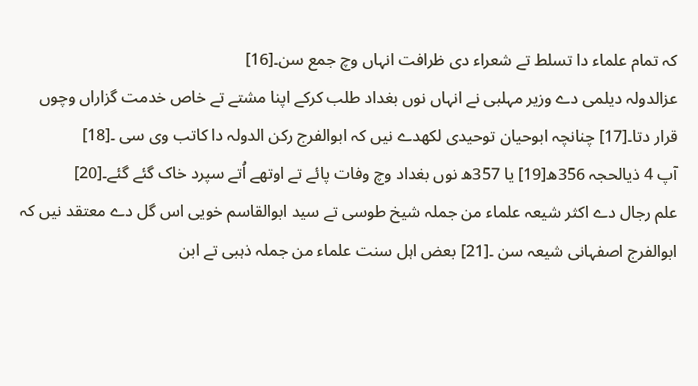کہ تمام علماء دا تسلط تے شعراء دی ظرافت انہاں وچ جمع سن۔[16]
عزالدولہ دیلمی دے وزیر مہلبی نے انہاں نوں بغداد طلب کرکے اپنا مشتے تے خاص خدمت گزاراں وچوں قرار دتا۔[17] چنانچہ ابوحیان توحیدی لکھدے نيں کہ ابوالفرج رکن الدولہ دا کاتب وی سی ۔[18]
آپ 4 ذیالحجہ 356ھ[19] یا 357ھ نوں بغداد وچ وفات پائے تے اوتھے اُتے سپرد خاک گئے گئے۔[20]
علم رجال دے اکثر شیعہ علماء من جملہ شیخ طوسی تے سید ابوالقاسم خویی اس گل دے معتقد نيں کہ ابوالفرج اصفہانی شیعہ سن ۔[21] بعض اہل سنت علماء من جملہ ذہبی تے ابن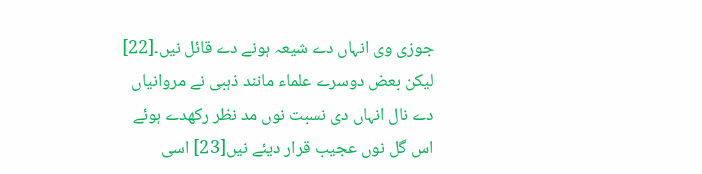جوزی وی انہاں دے شیعہ ہونے دے قائل نيں۔[22] لیکن بعض دوسرے علماء مانند ذہبی نے مروانیاں دے نال انہاں دی نسبت نوں مد نظر رکھدے ہوئے اس گل نوں عجیب قرار دیئے نيں[23] اسی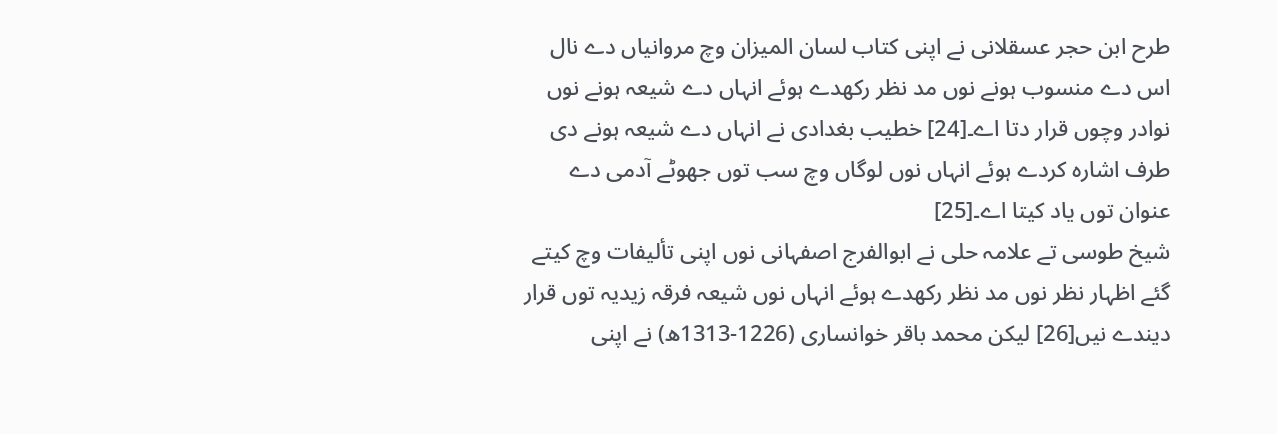طرح ابن حجر عسقلانی نے اپنی کتاب لسان المیزان وچ مروانیاں دے نال اس دے منسوب ہونے نوں مد نظر رکھدے ہوئے انہاں دے شیعہ ہونے نوں نوادر وچوں قرار دتا اے۔[24] خطیب بغدادی نے انہاں دے شیعہ ہونے دی طرف اشارہ کردے ہوئے انہاں نوں لوگاں وچ سب توں جھوٹے آدمی دے عنوان توں یاد کیتا اے۔[25]
شیخ طوسی تے علامہ حلی نے ابوالفرج اصفہانی نوں اپنی تألیفات وچ کيتے گئے اظہار نظر نوں مد نظر رکھدے ہوئے انہاں نوں شیعہ فرقہ زیدیہ توں قرار دیندے نيں[26] لیکن محمد باقر خوانساری (1226-1313ھ) نے اپنی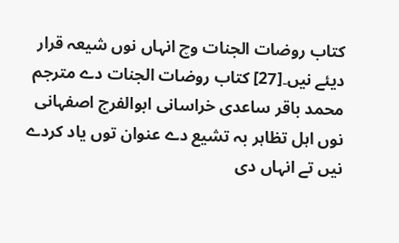کتاب روضات الجنات وچ انہاں نوں شیعہ قرار دیئے نيں۔[27] کتاب روضات الجنات دے مترجم محمد باقر ساعدی خراسانی ابوالفرج اصفہانی نوں اہل تظاہر بہ تشیع دے عنوان توں یاد کردے نيں تے انہاں دی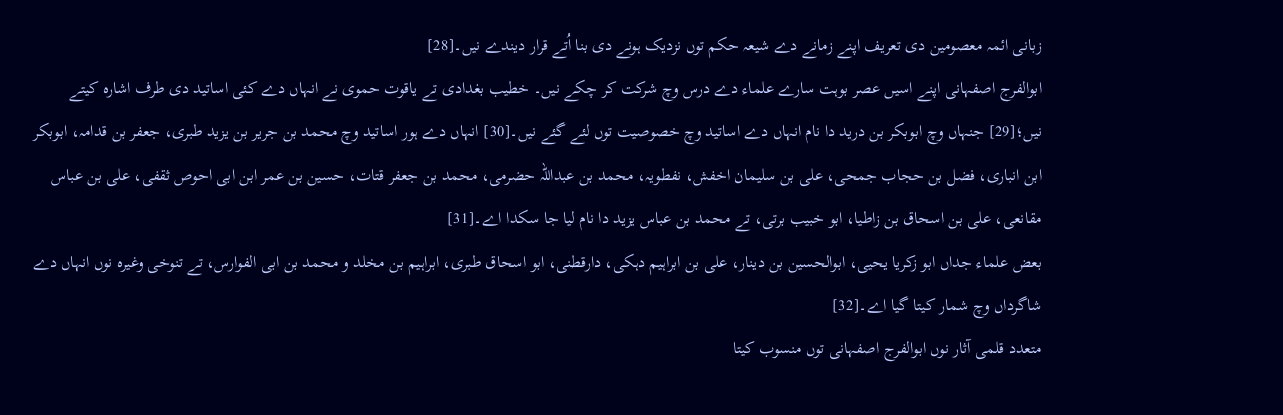زبانی ائمہ معصومین دی تعریف اپنے زمانے دے شیعہ حکم توں نزدیک ہونے دی بنا اُتے قرار دیندے نيں۔[28]
ابوالفرج اصفہانی اپنے اسيں عصر بوہت سارے علماء دے درس وچ شرکت کر چکے نيں۔ خطیب بغدادی تے یاقوت حموی نے انہاں دے کئی اساتید دی طرف اشارہ کیتے نيں؛[29] جنہاں وچ ابوبکر بن درید دا نام انہاں دے اساتید وچ خصوصیت توں لئے گئے نيں۔[30] انہاں دے ہور اساتید وچ محمد بن جریر بن یزید طبری، جعفر بن قدامہ، ابوبکر ابن انباری، فضل بن حجاب جمحی، علی بن سلیمان اخفش، نفطویہ، محمد بن عبداللہ حضرمی، محمد بن جعفر قتات، حسین بن عمر ابن ابی احوص ثقفی، علی بن عباس مقانعی، علی بن اسحاق بن زاطیا، ابو خبیب برتی، تے محمد بن عباس یزید دا نام لیا جا سکدا اے۔[31]
بعض علماء جداں ابو زکریا یحیی، ابوالحسین بن دینار، علی بن ابراہیم دہکی، دارقطنی، ابو اسحاق طبری، ابراہیم بن مخلد و محمد بن ابی الفوارس، تے تنوخی وغیرہ نوں انہاں دے شاگرداں وچ شمار کیتا گیا اے۔[32]
متعدد قلمی آثار نوں ابوالفرج اصفہانی توں منسوب کیتا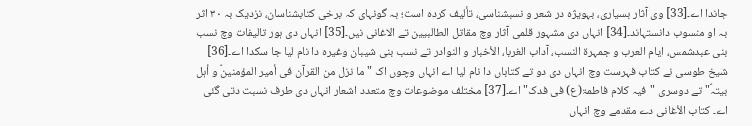جاندا اے۔[33] وی آثار بسیاری، بہویژہ در شعر و نسبشناسی، تألیف کردہ است؛ بہ گونہای کہ برخی کتابشناسان، نزدیک بہ ۳۰ اثر بہ او منسوب دانستہاند۔[34] انہاں دی مشہور قلمی آثار وچ مقاتل الطالبیین تے الاغانی نيں۔[35] انہاں دی ہور تالیفات وچ نسب بنی عبدشمس، ایام العرب و جمہرۃ النسب، آداب الغربا، الأخبار و النوادر تے نسب بنی شیبان وغیرہ دا نام لیا جا سکدا اے۔[36]
شیخ طوسی نے کتاب فہرست وچ انہاں دی دو تے کتاباں دا نام لیا اے انہاں وچوں اک "ما نزل من القرآن فی أمیر المؤمنینؑ و أہل بیتہؑ" تے دوسری "فیہ کلام فاطمۃ(ع) فی فدک" اے۔[37] مختلف موضوعات وچ متعدد اشعار انہاں دی طرف نسبت دتی گئی اے۔ کتاب الأغانی دے مقدمے وچ انہاں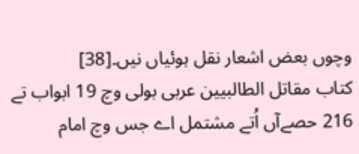وچوں بعض اشعار نقل ہوئیاں نيں۔[38]
کتاب مقاتل الطالبیین عربی بولی وچ 19 ابواب تے 216 حصےآں اُتے مشتمل اے جس وچ امام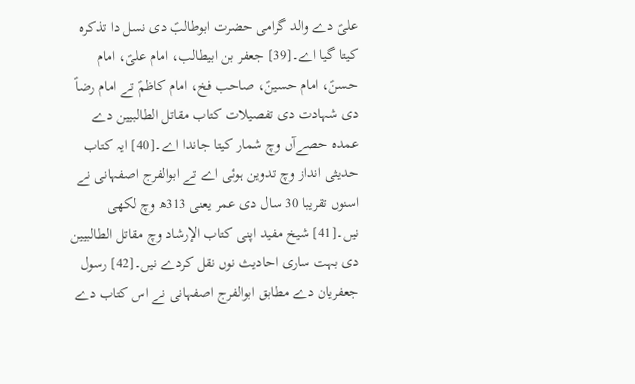علیؑ دے والد گرامی حضرت ابوطالبؑ دی نسل دا تذکرہ کیتا گیا اے۔[39] جعفر بن ابیطالب، امام علیؑ، امام حسنؑ، امام حسینؑ، صاحب فخ، امام کاظمؑ تے امام رضاؑ دی شہادت دی تفصیلات کتاب مقاتل الطالبیین دے عمدہ حصےآں وچ شمار کیتا جاندا اے۔[40] ایہ کتاب حدیثی انداز وچ تدوین ہوئی اے تے ابوالفرج اصفہانی نے اسنوں تقریبا 30 سال دی عمر یعنی 313ھ وچ لکھی نيں۔[41] شیخ مفید اپنی کتاب الإرشاد وچ مقاتل الطالبیین دی بہت ساری احادیث نوں نقل کردے نيں۔[42] رسول جعفریان دے مطابق ابوالفرج اصفہانی نے اس کتاب دے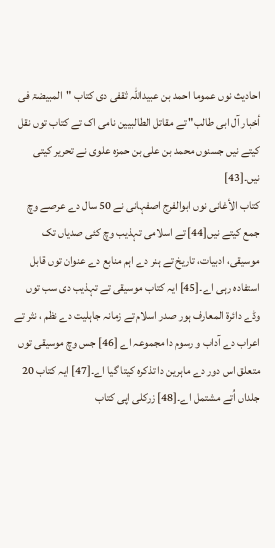احادیث نوں عموما احمد بن عبیداللہ ثقفی دی کتاب "المبیضۃ فی أخبار آل ابی طالب" تے مقاتل الطالبیین نامی اک تے کتاب توں نقل کيتے نيں جسنوں محمد بن علی بن حمزہ علوی نے تحریر کيتی نيں۔[43]
کتاب الأغانی نوں ابوالفرج اصفہانی نے 50 سال دے عرصے وچ جمع کيتے نيں[44] تے اسلامی تہذیب وچ کئی صدیاں تک موسیقی، ادبیات، تاریخ تے ہنر دے اہم منابع دے عنوان توں قابل استفادہ رہی اے۔[45] ایہ کتاب موسیقی تے تہذیب دی سب توں وڈے دائرۃ المعارف ہور صدر اسلام تے زمانہ جاہلیت دے نظم ، نثر تے اعراب دے آداب و رسوم دا مجموعہ اے [46] جس وچ موسیقی توں متعلق اس دور دے ماہرین دا تذکرہ کیتا گیا اے۔[47] ایہ کتاب 20 جلداں اُتے مشتمل اے۔[48] زرکلی اپی کتاب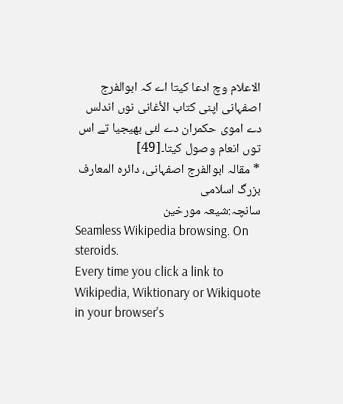الاعلام وچ ادعا کیتا اے کہ ابوالفرج اصفہانی اپنی کتاب الأغانی نوں اندلس دے اموی حکمران دے لئی بھیجیا تے اس توں انعام وصول کیتا۔[49]
* مقالہ ابوالفرج اصفہانی، دائرہ المعارف بزرگ اسلامی
سانچہ:شیعہ مورخین
Seamless Wikipedia browsing. On steroids.
Every time you click a link to Wikipedia, Wiktionary or Wikiquote in your browser's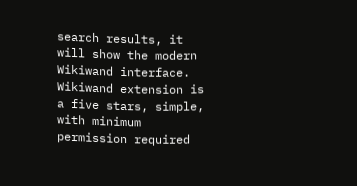search results, it will show the modern Wikiwand interface.
Wikiwand extension is a five stars, simple, with minimum permission required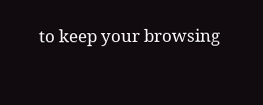to keep your browsing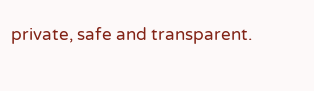private, safe and transparent.